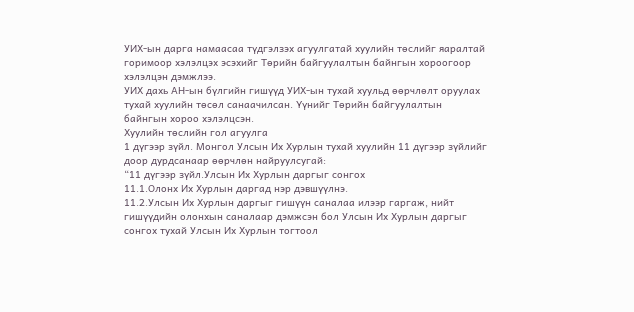УИХ-ын дарга намаасаа түдгэлзэх агуулгатай хуулийн төслийг яаралтай горимоор хэлэлцэх эсэхийг Төрийн байгуулалтын байнгын хороогоор хэлэлцэн дэмжлээ.
УИХ дахь АН-ын бүлгийн гишүүд УИХ-ын тухай хуульд өөрчлөлт оруулах тухай хуулийн төсөл санаачилсан. Үүнийг Төрийн байгуулалтын байнгын хороо хэлэлцсэн.
Хуулийн төслийн гол агуулга
1 дүгээр зүйл. Монгол Улсын Их Хурлын тухай хуулийн 11 дүгээр зүйлийг доор дурдсанаар өөрчлөн найруулсугай:
“11 дүгээр зүйл.Улсын Их Хурлын даргыг сонгох
11.1.Олонх Их Хурлын даргад нэр дэвшүүлнэ.
11.2.Улсын Их Хурлын даргыг гишүүн саналаа илээр гаргаж, нийт гишүүдийн олонхын саналаар дэмжсэн бол Улсын Их Хурлын даргыг сонгох тухай Улсын Их Хурлын тогтоол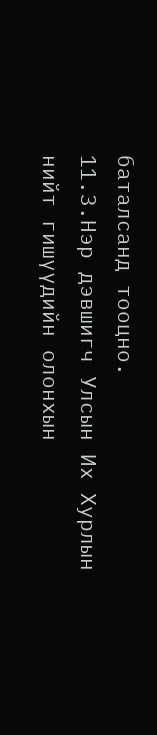баталсанд тооцно.
11.3.Нэр дэвшигч Улсын Их Хурлын нийт гишүүдийн олонхын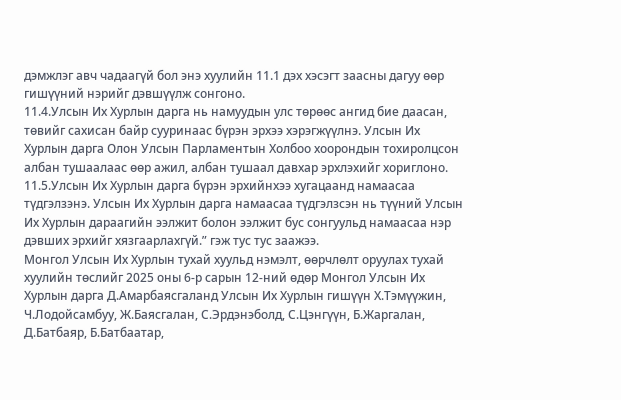дэмжлэг авч чадаагүй бол энэ хуулийн 11.1 дэх хэсэгт заасны дагуу өөр гишүүний нэрийг дэвшүүлж сонгоно.
11.4.Улсын Их Хурлын дарга нь намуудын улс төрөөс ангид бие даасан, төвийг сахисан байр сууринаас бүрэн эрхээ хэрэгжүүлнэ. Улсын Их Хурлын дарга Олон Улсын Парламентын Холбоо хоорондын тохиролцсон албан тушаалаас өөр ажил, албан тушаал давхар эрхлэхийг хориглоно.
11.5.Улсын Их Хурлын дарга бүрэн эрхийнхээ хугацаанд намаасаа түдгэлзэнэ. Улсын Их Хурлын дарга намаасаа түдгэлзсэн нь түүний Улсын Их Хурлын дараагийн ээлжит болон ээлжит бус сонгуульд намаасаа нэр дэвших эрхийг хязгаарлахгүй.” гэж тус тус заажээ.
Монгол Улсын Их Хурлын тухай хуульд нэмэлт, өөрчлөлт оруулах тухай хуулийн төслийг 2025 оны 6-р сарын 12-ний өдөр Монгол Улсын Их Хурлын дарга Д.Амарбаясгаланд Улсын Их Хурлын гишүүн Х.Тэмүүжин, Ч.Лодойсамбуу, Ж.Баясгалан, С.Эрдэнэболд, С.Цэнгүүн, Б.Жаргалан, Д.Батбаяр, Б.Батбаатар,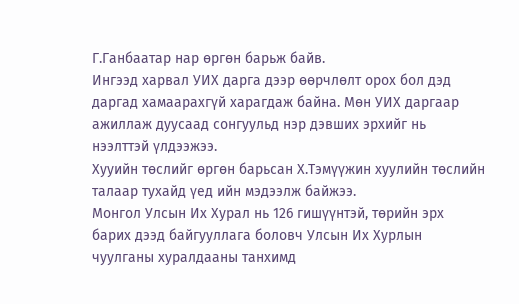Г.Ганбаатар нар өргөн барьж байв.
Ингээд харвал УИХ дарга дээр өөрчлөлт орох бол дэд даргад хамаарахгүй харагдаж байна. Мөн УИХ даргаар ажиллаж дуусаад сонгуульд нэр дэвших эрхийг нь нээлттэй үлдээжээ.
Хууийн төслийг өргөн барьсан Х.Тэмүүжин хуулийн төслийн талаар тухайд үед ийн мэдээлж байжээ.
Монгол Улсын Их Хурал нь 126 гишүүнтэй, төрийн эрх барих дээд байгууллага боловч Улсын Их Хурлын чуулганы хуралдааны танхимд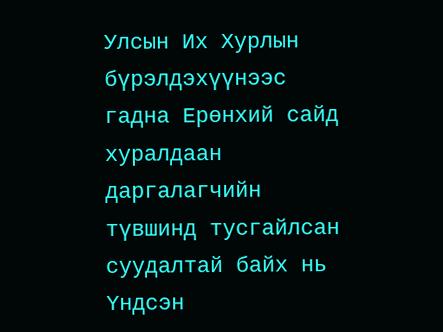Улсын Их Хурлын бүрэлдэхүүнээс гадна Ерөнхий сайд хуралдаан даргалагчийн түвшинд тусгайлсан суудалтай байх нь Үндсэн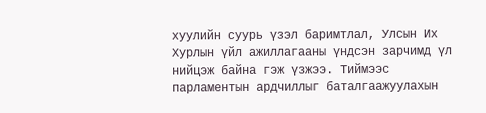хуулийн суурь үзэл баримтлал, Улсын Их Хурлын үйл ажиллагааны үндсэн зарчимд үл нийцэж байна гэж үзжээ. Тиймээс парламентын ардчиллыг баталгаажуулахын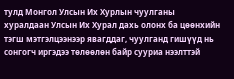тулд Монгол Улсын Их Хурлын чуулганы хуралдаан Улсын Их Хурал дахь олонх ба цөөнхийн тэгш мэтгэлцээнээр явагддаг, чуулганд гишүүд нь сонгогч иргэдээ төлөөлөн байр сууриа нээлттэй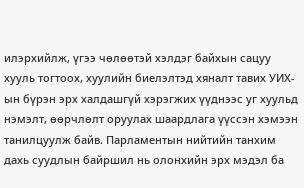илэрхийлж, үгээ чөлөөтэй хэлдэг байхын сацуу хууль тогтоох, хуулийн биелэлтэд хяналт тавих УИХ-ын бүрэн эрх халдашгүй хэрэгжих үүднээс уг хуульд нэмэлт, өөрчлөлт оруулах шаардлага үүссэн хэмээн танилцуулж байв. Парламентын нийтийн танхим дахь суудлын байршил нь олонхийн эрх мэдэл ба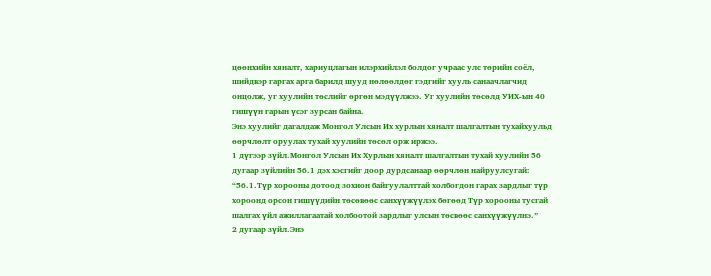цөөнхийн хяналт, хариуцлагын илэрхийлэл болдог учраас улс төрийн соёл, шийдвэр гаргах арга барилд шууд нөлөөлдөг гэдгийг хууль санаачлагчид онцолж, уг хуулийн төслийг өргөн мэдүүлжээ. Уг хуулийн төсөлд УИХ-ын 40 гишүүн гарын үсэг зурсан байна.
Энэ хуулийг дагалдаж Монгол Улсын Их хурлын хяналт шалгалтын тухайхуульд өөрчлөлт оруулах тухай хуулийн төсөл орж иржээ.
1 дүгээр зүйл.Монгол Улсын Их Хурлын хяналт шалгалтын тухай хуулийн 56 дугаар зүйлийн 56.1 дэх хэсгийг доор дурдсанаар өөрчлөн найруулсугай:
“56.1.Түр хорооны дотоод зохион байгуулалттай холбогдон гарах зардлыг түр хороонд орсон гишүүдийн төсөвөөс санхүүжүүлэх бөгөөд Түр хорооны тусгай шалгах үйл ажиллагаатай холбоотой зардлыг улсын төсвөөс санхүүжүүлнэ.”
2 дугаар зүйл.Энэ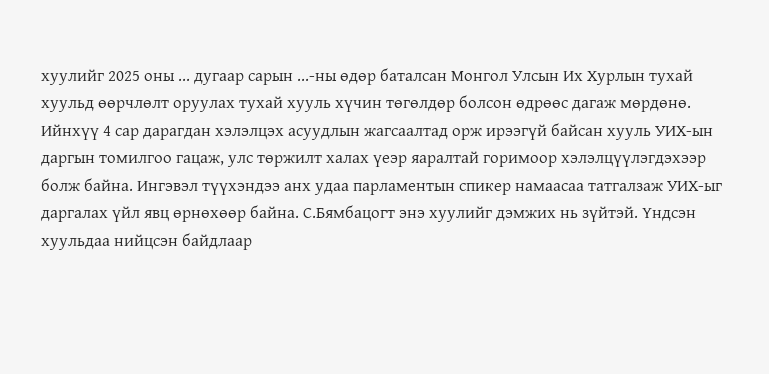хуулийг 2025 оны ... дугаар сарын ...-ны өдөр баталсан Монгол Улсын Их Хурлын тухай хуульд өөрчлөлт оруулах тухай хууль хүчин төгөлдөр болсон өдрөөс дагаж мөрдөнө.
Ийнхүү 4 сар дарагдан хэлэлцэх асуудлын жагсаалтад орж ирээгүй байсан хууль УИХ-ын даргын томилгоо гацаж, улс төржилт халах үеэр яаралтай горимоор хэлэлцүүлэгдэхээр болж байна. Ингэвэл түүхэндээ анх удаа парламентын спикер намаасаа татгалзаж УИХ-ыг даргалах үйл явц өрнөхөөр байна. С.Бямбацогт энэ хуулийг дэмжих нь зүйтэй. Үндсэн хуульдаа нийцсэн байдлаар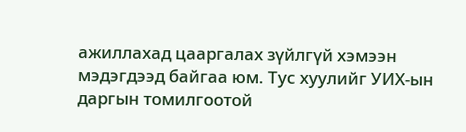ажиллахад цааргалах зүйлгүй хэмээн мэдэгдээд байгаа юм. Тус хуулийг УИХ-ын даргын томилгоотой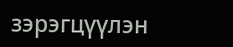зэрэгцүүлэн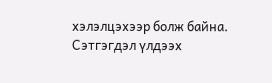хэлэлцэхээр болж байна.
Сэтгэгдэл үлдээх